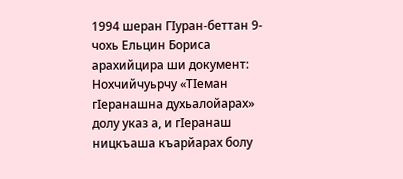1994 шеран ГIуран-беттан 9-чохь Ельцин Бориса арахийцира ши документ: Нохчийчуьрчу «ТIеман гIеранашна духьалойарах» долу указ а, и гIеранаш ницкъаша къарйарах болу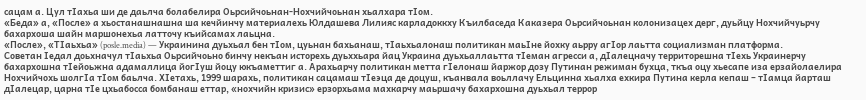сацам а. Цул тIахьа ши де даьлча болабелира Оьрсийчоьнан-Нохчийчоьнан хьалхара тIом.
«Беда» а, «После» а хьостанашнашна ша кечйинчу материалехь Юлдашева Лилияс карладоккху Къилбаседа Каказера Оьрсийчоьнан колонизацех дерг, дуьйцу Нохчийчуьрчу бахархоша шайн маршонехьа латточу къийсамах лаьцна.
«После», «ТIаьхьа» (posle.media) — Украинина дуьхьал бен тIом, цуьнан бахьанаш, тIаьхьалонаш политикан маьIне йохку аьрру агIор лаьтта социализман платформа.
Советан Iедал доьхначул тIаьхьа Оьрсийчоьно бинчу некъан исторехь дуьххьара йац Украина дуьхьаллаьтта тIеман агресси а, дIалецначу территорешна тIехь Украинерчу бахархошна тIейоьжна адамаллица йогIуш йоцу юкъаметтиг а. Арахьарчу политикан метта гIелонаш йаржор дозу Путинан режиман бухца, ткъа оцу хьесапе иза ерзайолаелира Нохчийчохь шолгIа тIом баьлча. ХIетахь, 1999 шарахь, политикан сацамаш тIеэца де доцуш, къанвала воьллачу Ельцинна хьалха ехкира Путина керла кепаш – тIамца йарташ дIалецар, царна тIе цхьабосса бомбанаш еттар, «нохчийн кризис» ерзорхьама махкарчу маьршачу бахархошна дуьхьал террор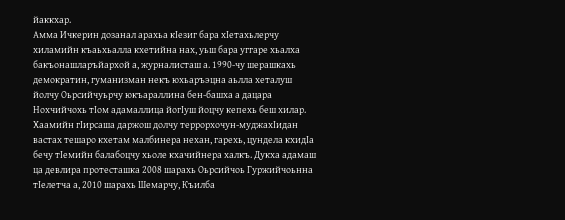йаккхар.
Амма Ичкерин дозанал арахьа кIезиг бара хIетахьлерчу хиламийн къаьхьалла кхетийна нах, уьш бара уггаре хьалха бакъонашларъйархой а, журналисташ а. 1990-чу шерашкахь демократин, гуманизман некъ юхьаръэцна аьлла хеталуш йолчу Оьрсийчуьрчу юкъараллина бен-башха а дацара Нохчийчохь тIом адамаллица йогIуш йоцчу кепехь беш хилар. Хаамийн гIирсаша даржош долчу террорхочун-муджахIидан вастах тешаро кхетам малбинера нехан, гарехь, цундела кхидIа бечу тIемийн балабоцчу хьоле кхачийнера халкъ. Дукха адамаш ца девлира протесташка 2008 шарахь Оьрсийчоь Гуржийчоьнна тIелетча а, 2010 шарахь Шемарчу, Къилба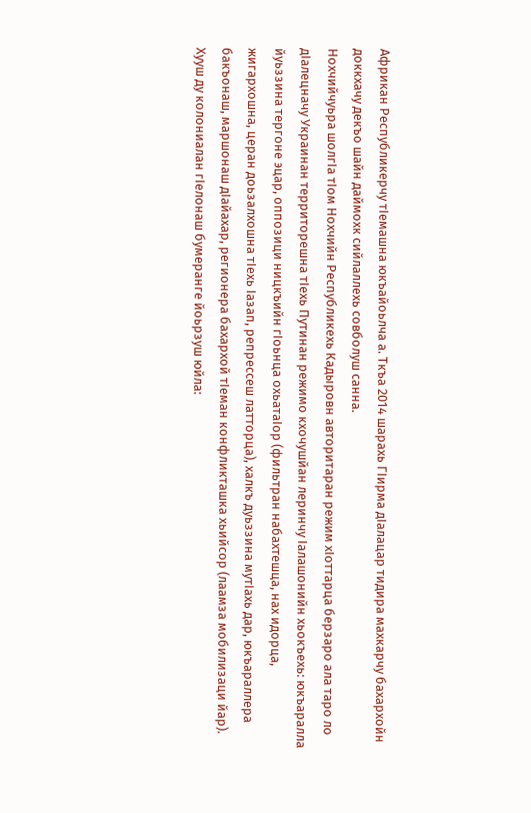Африкан Республикерчу тIемашна юкъайоьлча а. Ткъа 2014 шарахь ГIирма дIалацар тидира махкарчу бахархойн доккхачу декъо шайн даймохк сийлаллехь совболуш санна.
Нохчийчуьра шолгIа тIом Нохчийн Республикехь Кадыровн авторитаран режим хIоттарца берзаро ала таро ло дIалецначу Украинан территорешна тIехь Путинан режимо кхочушйан леринчу Iалашонийн хьокъехь: юкъаралла йуьззина тергоне эцар, оппозици ницкъийн гIоьнца охьатаIор (фильтран набахтешца, нах идорца, жигархошна, церан доьзалхошна тIехь Iазап, репрессеш латторца), халкъ дуьззина мутIахь дар, юкъараллера бакъонаш, маршонаш дIайахар, регионера бахархой тIеман конфликташка хьийсор (лаамза мобилизаци йар).
Хууш ду колониалан гIелонаш бумеранге йоьрзуш юйла: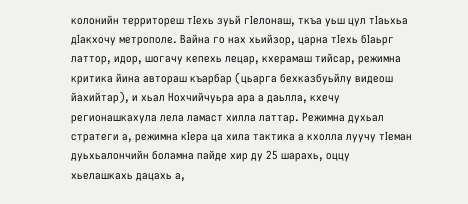колонийн территореш тIехь зуьй гIелонаш, ткъа уьш цул тIаьхьа дIакхочу метрополе. Вайна го нах хьийзор, царна тIехь бIаьрг латтор, идор, шогачу кепехь лецар, кхерамаш тийсар, режимна критика йина автораш къарбар (цьарга бехказбуьйлу видеош йахийтар), и хьал Нохчийчуьра ара а даьлла, кхечу регионашкахула лела ламаст хилла латтар. Режимна духьал стратеги а, режимна кIера ца хила тактика а кхолла луучу тIеман дуьхьалончийн боламна пайде хир ду 25 шарахь, оццу хьелашкахь дацахь а,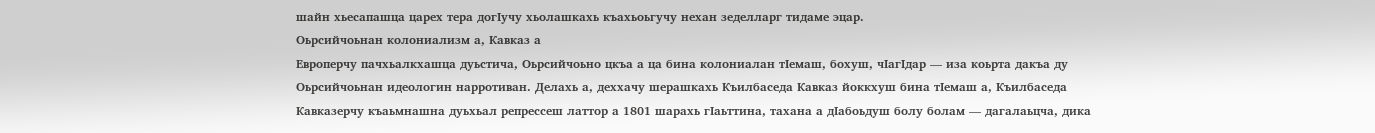шайн хьесапашца царех тера догIучу хьолашкахь къахьоьгучу нехан зеделларг тидаме эцар.
Оьрсийчоьнан колониализм а, Кавказ а
Европерчу пачхьалкхашца дуьстича, Оьрсийчоьно цкъа а ца бина колониалан тIемаш, бохуш, чIагIдар — иза коьрта дакъа ду Оьрсийчоьнан идеологин нарротиван. Делахь а, деххачу шерашкахь Къилбаседа Кавказ йоккхуш бина тIемаш а, Къилбаседа Кавказерчу къаьмнашна дуьхьал репрессеш латтор а 1801 шарахь гIаьттина, тахана а дIабоьдуш болу болам — дагалаьцча, дика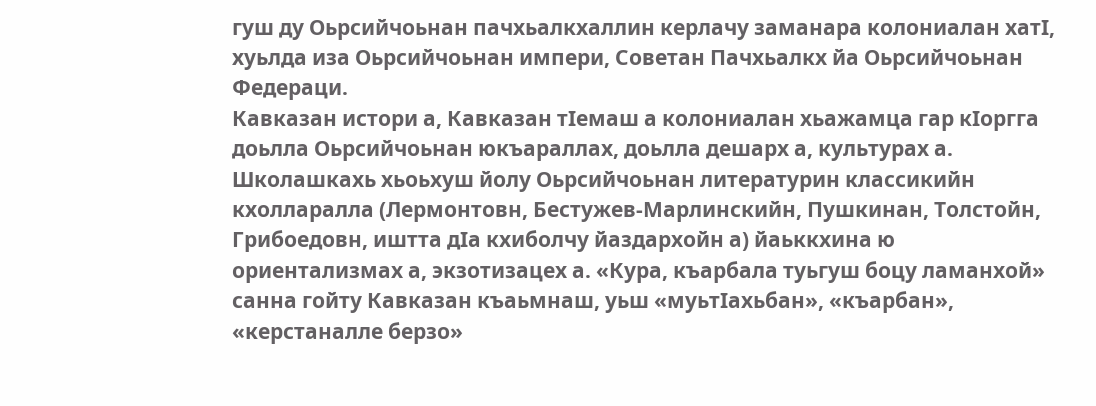гуш ду Оьрсийчоьнан пачхьалкхаллин керлачу заманара колониалан хатI, хуьлда иза Оьрсийчоьнан импери, Советан Пачхьалкх йа Оьрсийчоьнан Федераци.
Кавказан истори а, Кавказан тIемаш а колониалан хьажамца гар кIоргга доьлла Оьрсийчоьнан юкъараллах, доьлла дешарх а, культурах а. Школашкахь хьоьхуш йолу Оьрсийчоьнан литературин классикийн кхолларалла (Лермонтовн, Бестужев-Марлинскийн, Пушкинан, Толстойн, Грибоедовн, иштта дIа кхиболчу йаздархойн а) йаьккхина ю ориентализмах а, экзотизацех а. «Кура, къарбала туьгуш боцу ламанхой» санна гойту Кавказан къаьмнаш, уьш «муьтIахьбан», «къарбан», «керстаналле берзо»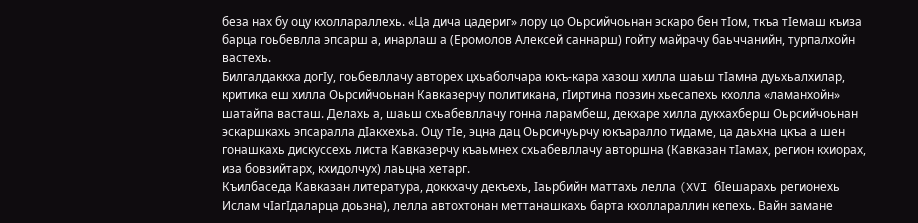беза нах бу оцу кхоллараллехь. «Ца дича цадериг» лору цо Оьрсийчоьнан эскаро бен тIом, ткъа тIемаш къиза барца гоьбевлла эпсарш а, инарлаш а (Еромолов Алексей саннарш) гойту майрачу баьччанийн, турпалхойн вастехь.
Билгалдаккха догIу, гоьбевллачу авторех цхьаболчара юкъ-кара хазош хилла шаьш тIамна дуьхьалхилар, критика еш хилла Оьрсийчоьнан Кавказерчу политикана, гIиртина поэзин хьесапехь кхолла «ламанхойн» шатайпа васташ. Делахь а, шаьш схьабевллачу гонна ларамбеш, декхаре хилла дукхахберш Оьрсийчоьнан эскаршкахь эпсаралла дIакхехьа. Оцу тIе, эцна дац Оьрсичуьрчу юкъаралло тидаме, ца даьхна цкъа а шен гонашкахь дискуссехь листа Кавказерчу къаьмнех схьабевллачу авторшна (Кавказан тIамах, регион кхиорах, иза бовзийтарх, кхидолчух) лаьцна хетарг.
Къилбаседа Кавказан литература, доккхачу декъехь, Iаьрбийн маттахь лелла (XVI бIешарахь регионехь Ислам чIагIдаларца доьзна), лелла автохтонан меттанашкахь барта кхоллараллин кепехь. Вайн замане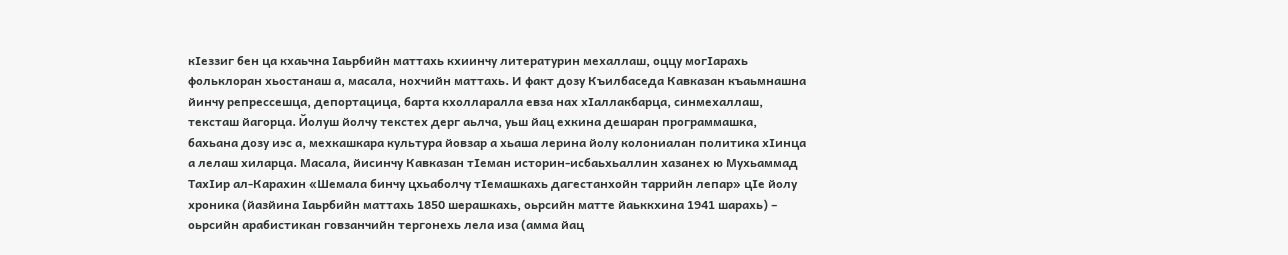кIеззиг бен ца кхаьчна Iаьрбийн маттахь кхиинчу литературин мехаллаш, оццу могIарахь фольклоран хьостанаш а, масала, нохчийн маттахь. И факт дозу Къилбаседа Кавказан къаьмнашна йинчу репрессешца, депортацица, барта кхолларалла евза нах хIаллакбарца, синмехаллаш, тексташ йагорца. Йолуш йолчу текстех дерг аьлча, уьш йац ехкина дешаран программашка, бахьана дозу иэс а, мехкашкара культура йовзар а хьаша лерина йолу колониалан политика хIинца а лелаш хиларца. Масала, йисинчу Кавказан тIеман историн-исбаьхьаллин хазанех ю Мухьаммад ТахIир ал-Карахин «Шемала бинчу цхьаболчу тIемашкахь дагестанхойн таррийн лепар» цIе йолу хроника (йазйина Iаьрбийн маттахь 1850 шерашкахь, оьрсийн матте йаьккхина 1941 шарахь) – оьрсийн арабистикан говзанчийн тергонехь лела иза (амма йац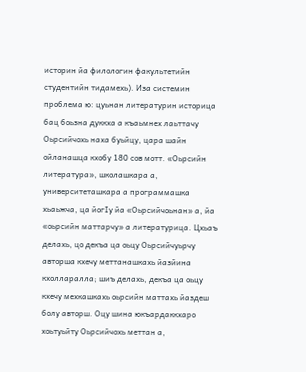историн йа филологин факультетийн студентийн тидамехь). Иза системин проблема ю: цуьнан литературин историца бац боьзна дуккха а къаьмнех лаьттачу Оьрсийчохь наха буьйцу, цара шайн ойланашца кхобу 180 сов мотт. «Оьрсийн литература», школашкара а, университеташкара а программашка хьаьжча, ца йогIу йа «Оьрсийчоьнан» а, йа «оьрсийн маттарчу» а литературица. Цхьаъ делахь, цо декъа ца оьцу Оьрсийчуьрчу авторша кхечу меттанашкахь йазйина кхолларалла; шиъ делахь, декъа ца оьцу кхечу мехкашкахь оьрсийн маттахь йаздеш болу авторш. Оцу шина юкъардаккхаро хоьтуьйту Оьрсийчохь меттан а,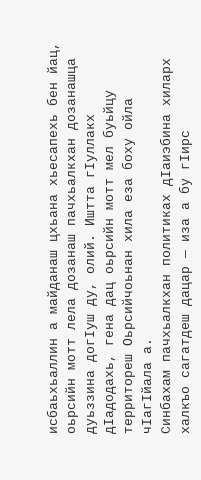исбаьхьаллин а майданаш цхьана хьесапехь бен йац, оьрсийн мотт лела дозанаш пачхьалкхан дозанашца дуьззина догIуш ду, олий. Иштта гIуллакх дIадодахь, гена дац оьрсийн мотт мел буьйцу территореш Оьрсийчоьнан хила еза боху ойла чIагIйала а.
Синбахам пачхьалкхан политиках дIаиэбина хиларх халкъо сагатдеш дацар — иза а бу гIирс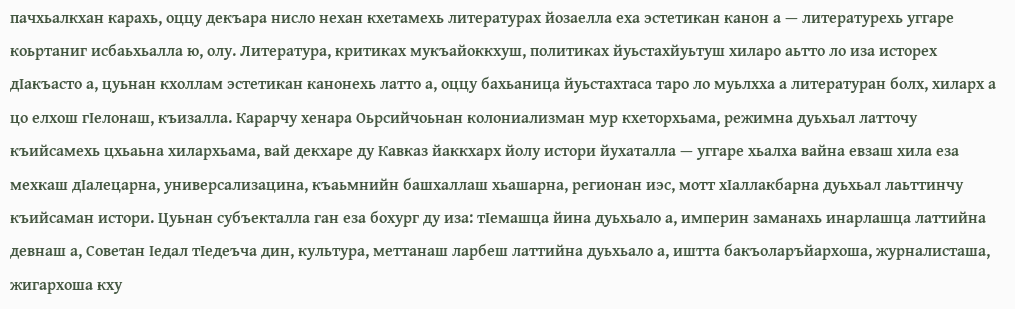пачхьалкхан карахь, оццу декъара нисло нехан кхетамехь литературах йозаелла еха эстетикан канон а — литературехь уггаре коьртаниг исбаьхьалла ю, олу. Литература, критиках мукъайоккхуш, политиках йуьстахйуьтуш хиларо аьтто ло иза исторех дIакъасто а, цуьнан кхоллам эстетикан канонехь латто а, оццу бахьаница йуьстахтаса таро ло муьлхха а литературан болх, хиларх а цо елхош гIелонаш, къизалла. Карарчу хенара Оьрсийчоьнан колониализман мур кхеторхьама, режимна дуьхьал латточу къийсамехь цхьаьна хилархьама, вай декхаре ду Кавказ йаккхарх йолу истори йухаталла — уггаре хьалха вайна евзаш хила еза мехкаш дIалецарна, универсализацина, къаьмнийн башхаллаш хьашарна, регионан иэс, мотт хIаллакбарна дуьхьал лаьттинчу къийсаман истори. Цуьнан субъекталла ган еза бохург ду иза: тIемашца йина дуьхьало а, империн заманахь инарлашца латтийна девнаш а, Советан Iедал тIедеъча дин, культура, меттанаш ларбеш латтийна дуьхьало а, иштта бакъоларъйархоша, журналисташа, жигархоша кху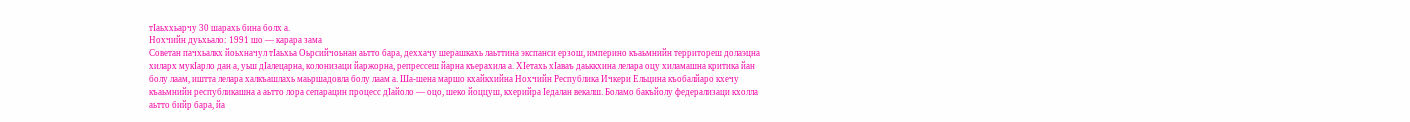тIаьххьарчу 30 шарахь бина болх а.
Нохчийн дуьхьало: 1991 шо — карара зама
Советан пачхьалкх йоьхначул тIаьхьа Оьрсийчоьнан аьтто бара, деххачу шерашкахь лаьттина экспанси ерзош, империно къаьмнийн территореш долаэцна хиларх мукIарло дан а, уьш дIалецарна, колонизаци йаржорна, репрессеш йарна къерахила а. ХIетахь хIаваъ даьккхина лелара оцу хиламашна критика йан болу лаам, иштта лелара халкъашлахь маьршадовла болу лаам а. Ша-шена маршо кхайкхийна Нохчийн Республика Ичкери Ельцина къобалйаро кхечу къаьмнийн республикашна а аьтто лора сепарацин процесс дIайоло — оцо, шеко йоццуш, кхерийра Iедалан векалш. Боламо бакъйолу федерализаци кхолла аьтто бийр бара, йа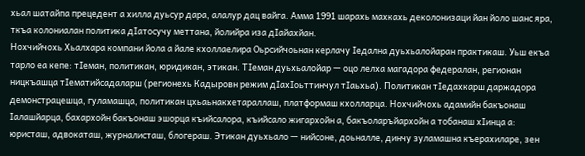хьал шатайпа прецедент а хилла дуьсур дара, алалур дац вайга. Амма 1991 шарахь махкахь деколонизаци йан йоло шанс яра, ткъа колониалан политика дIатосучу меттана, йолийра иза дIайахйан.
Нохчийчохь Хьалхара компани йола а йале кхоллаелира Оьрсийчоьнан керлачу Iедална дуьхьалойаран практикаш. Уьш екъа тарло еа кепе: тIеман, политикан, юридикан, этикан. ТIеман дуьхьалойар — оцо лелха магадора федералан, регионан ницкъашца тIематийсадаларш (регионехь Кадыровн режим дIахIоьттинчул тIаьхьа). Политикан тIедахкарш даржадора демонстрацешца, гуламашца, политикан цхьаьнакхетараллаш, платформаш кхолларца. Нохчийчохь адамийн бакъонаш Iалашйарца, бахархойн бакъонаш эшорца къийсалора, къийсало жигархойн а, бакъоларъйархойн а тобанаш хIинца а: юристаш, адвокаташ, журналисташ, блогераш. Этикан дуьхьало — нийсоне, доьналле, динчу зуламашна къерахиларе, зен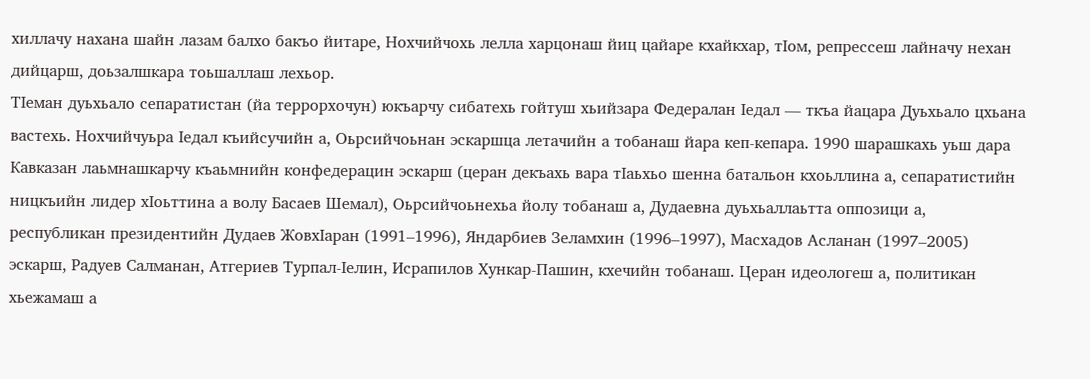хиллачу нахана шайн лазам балхо бакъо йитаре, Нохчийчохь лелла харцонаш йиц цайаре кхайкхар, тIом, репрессеш лайначу нехан дийцарш, доьзалшкара тоьшаллаш лехьор.
ТIеман дуьхьало сепаратистан (йа террорхочун) юкъарчу сибатехь гойтуш хьийзара Федералан Iедал — ткъа йацара Дуьхьало цхьана вастехь. Нохчийчуьра Iедал къийсучийн а, Оьрсийчоьнан эскаршца летачийн а тобанаш йара кеп-кепара. 1990 шарашкахь уьш дара Кавказан лаьмнашкарчу къаьмнийн конфедерацин эскарш (церан декъахь вара тIаьхьо шенна батальон кхоьллина а, сепаратистийн ницкъийн лидер хIоьттина а волу Басаев Шемал), Оьрсийчоьнехьа йолу тобанаш а, Дудаевна дуьхьаллаьтта оппозици а, республикан президентийн Дудаев ЖовхIаран (1991–1996), Яндарбиев Зеламхин (1996–1997), Масхадов Асланан (1997–2005) эскарш, Радуев Салманан, Атгериев Турпал-Iелин, Исрапилов Хункар-Пашин, кхечийн тобанаш. Церан идеологеш а, политикан хьежамаш а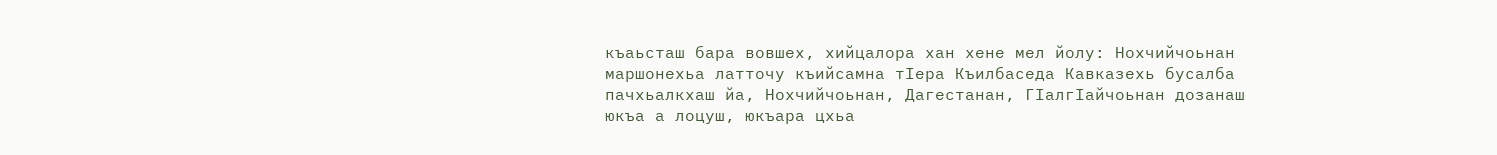къаьсташ бара вовшех, хийцалора хан хене мел йолу: Нохчийчоьнан маршонехьа латточу къийсамна тIера Къилбаседа Кавказехь бусалба пачхьалкхаш йа, Нохчийчоьнан, Дагестанан, ГIалгIайчоьнан дозанаш юкъа а лоцуш, юкъара цхьа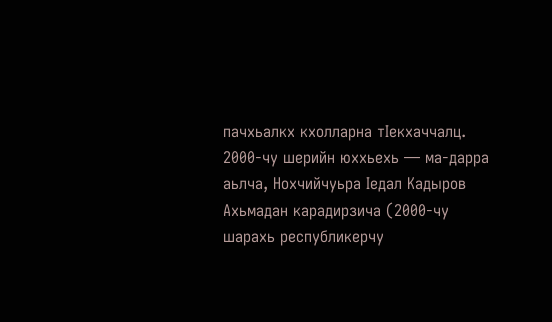пачхьалкх кхолларна тIекхаччалц.
2000-чу шерийн юххьехь — ма-дарра аьлча, Нохчийчуьра Iедал Кадыров Ахьмадан карадирзича (2000-чу шарахь республикерчу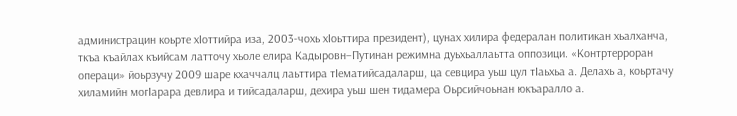администрацин коьрте хIоттийра иза, 2003-чохь хIоьттира президент), цунах хилира федералан политикан хьалханча, ткъа къайлах къийсам латточу хьоле елира Кадыровн–Путинан режимна дуьхьаллаьтта оппозици. «Контртерроран операци» йоьрзучу 2009 шаре кхаччалц лаьттира тIематийсадаларш, ца севцира уьш цул тIаьхьа а. Делахь а, коьртачу хиламийн могIарара девлира и тийсадаларш, дехира уьш шен тидамера Оьрсийчоьнан юкъаралло а.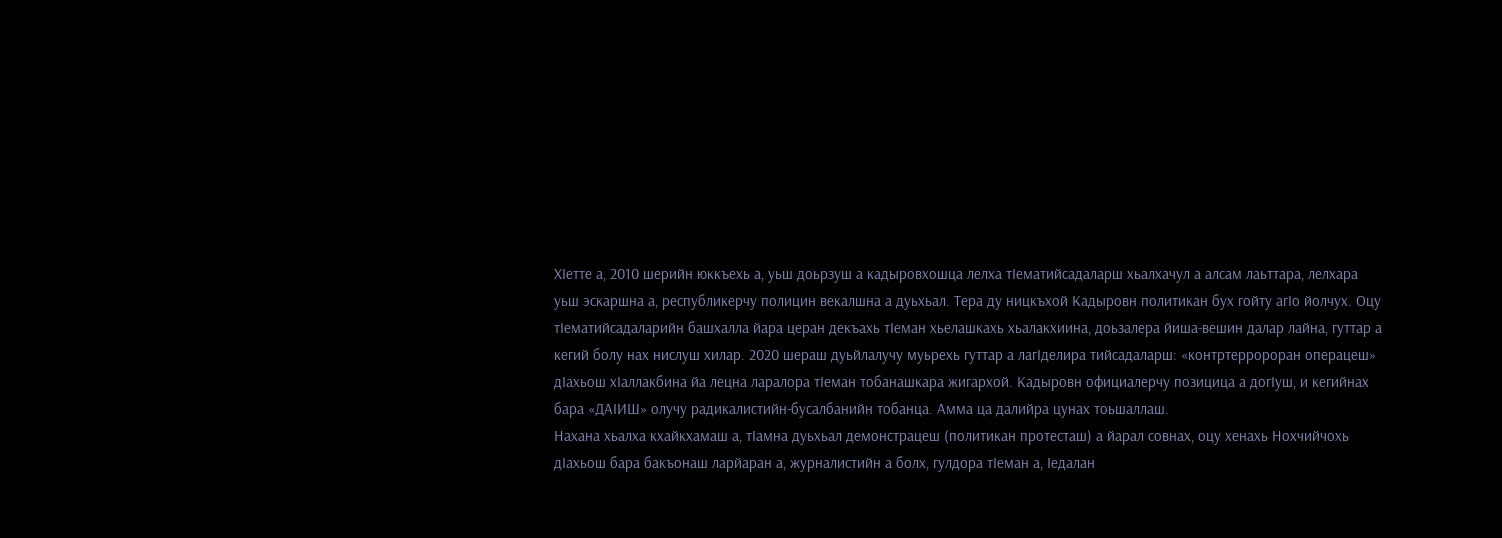ХIетте а, 2010 шерийн юккъехь а, уьш доьрзуш а кадыровхошца лелха тIематийсадаларш хьалхачул а алсам лаьттара, лелхара уьш эскаршна а, республикерчу полицин векалшна а дуьхьал. Тера ду ницкъхой Кадыровн политикан бух гойту агIо йолчух. Оцу тIематийсадаларийн башхалла йара церан декъахь тIеман хьелашкахь хьалакхиина, доьзалера йиша-вешин далар лайна, гуттар а кегий болу нах нислуш хилар. 2020 шераш дуьйлалучу муьрехь гуттар а лагIделира тийсадаларш: «контртерророран операцеш» дIахьош хIаллакбина йа лецна ларалора тIеман тобанашкара жигархой. Кадыровн официалерчу позицица а догIуш, и кегийнах бара «ДАIИШ» олучу радикалистийн-бусалбанийн тобанца. Амма ца далийра цунах тоьшаллаш.
Нахана хьалха кхайкхамаш а, тIамна дуьхьал демонстрацеш (политикан протесташ) а йарал совнах, оцу хенахь Нохчийчохь дIахьош бара бакъонаш ларйаран а, журналистийн а болх, гулдора тIеман а, Iедалан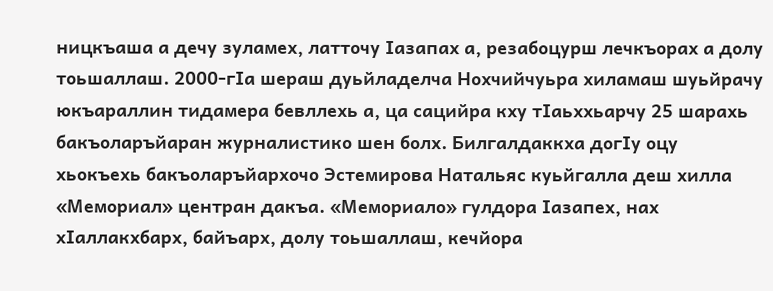ницкъаша а дечу зуламех, латточу Iазапах а, резабоцурш лечкъорах а долу тоьшаллаш. 2000-гIа шераш дуьйладелча Нохчийчуьра хиламаш шуьйрачу юкъараллин тидамера бевллехь а, ца сацийра кху тIаьххьарчу 25 шарахь бакъоларъйаран журналистико шен болх. Билгалдаккха догIу оцу хьокъехь бакъоларъйархочо Эстемирова Натальяс куьйгалла деш хилла «Мемориал» центран дакъа. «Мемориало» гулдора Iазапех, нах хIаллакхбарх, байъарх, долу тоьшаллаш, кечйора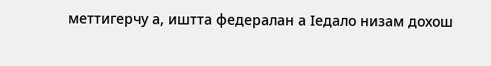меттигерчу а, иштта федералан а Iедало низам дохош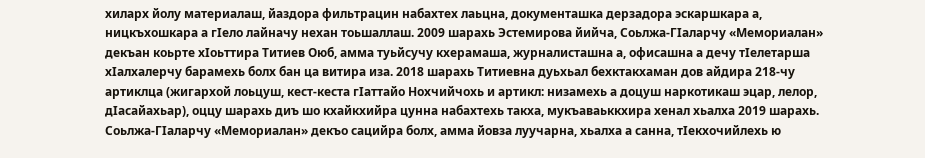хиларх йолу материалаш, йаздора фильтрацин набахтех лаьцна, документашка дерзадора эскаршкара а, ницкъхошкара а гIело лайначу нехан тоьшаллаш. 2009 шарахь Эстемирова йийча, Соьлжа-ГIаларчу «Мемориалан» декъан коьрте хIоьттира Титиев Оюб, амма туьйсучу кхерамаша, журналисташна а, офисашна а дечу тIелетарша хIалхалерчу барамехь болх бан ца витира иза. 2018 шарахь Титиевна дуьхьал бехктакхаман дов айдира 218-чу артиклца (жигархой лоьцуш, кест-кеста гIаттайо Нохчийчохь и артикл: низамехь а доцуш наркотикаш эцар, лелор, дIасайахьар), оццу шарахь диъ шо кхайкхийра цунна набахтехь такха, мукъаваьккхира хенал хьалха 2019 шарахь. Соьлжа-ГIаларчу «Мемориалан» декъо сацийра болх, амма йовза луучарна, хьалха а санна, тIекхочийлехь ю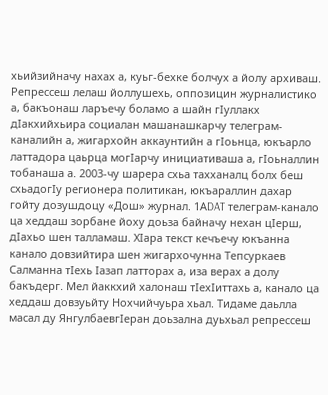хьийзийначу нахах а, куьг-бехке болчух а йолу архиваш.
Репрессеш лелаш йоллушехь, оппозицин журналистико а, бакъонаш ларъечу боламо а шайн гIуллакх дIакхийхьира социалан машанашкарчу телеграм-каналийн а, жигархойн аккаунтийн а гIоьнца, юкъарло латтадора цаьрца могIарчу инициативаша а, гIоьналлин тобанаша а. 2003-чу шарера схьа тахханалц болх беш схьадогIу регионера политикан, юкъараллин дахар гойту дозушдоцу «Дош» журнал. 1АDAT телеграм-канало ца хеддаш зорбане йоху доьза байначу нехан цIерш, дIахьо шен талламаш. ХIара текст кечъечу юкъанна канало довзийтира шен жигархочунна Тепсуркаев Салманна тIехь Iазап латторах а, иза верах а долу бакъдерг. Мел йаккхий халонаш тIехIиттахь а, канало ца хеддаш довзуьйту Нохчийчуьра хьал. Тидаме даьлла масал ду ЯнгулбаевгIеран доьзална дуьхьал репрессеш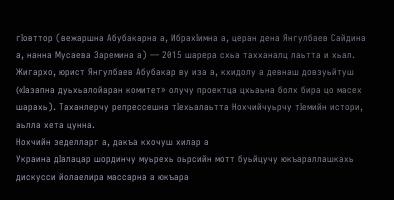гIовттор (вежаршна Абубакарна а, ИбрахIимна а, церан дена Янгулбаев Сайдина а, нанна Мусаева Заремина а) — 2015 шарера схьа тахханалц лаьтта и хьал. Жигархо, юрист Янгулбаев Абубакар ву иза а, кхидолу а девнаш довзуьйтуш («Iазапна дуьхьалойаран комитет» олучу проектца цхьаьна болх бира цо масех шарахь). Таханлерчу репрессешна тIехьалаьтта Нохчийчуьрчу тIемийн истори, аьлла хета цунна.
Нохчийн зеделларг а, дакъа кхочуш хилар а
Украина дIалацар шординчу муьрехь оьрсийн мотт буьйцучу юкъараллашкахь дискусси йолаелира массарна а юкъара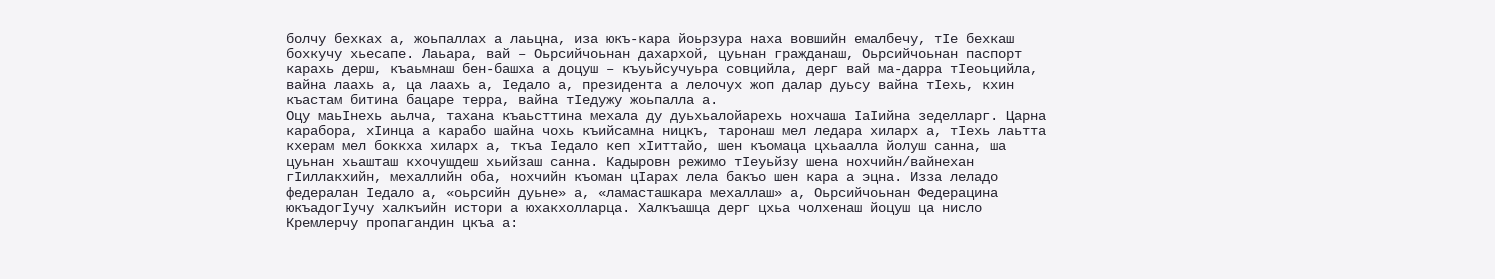болчу бехках а, жоьпаллах а лаьцна, иза юкъ-кара йоьрзура наха вовшийн емалбечу, тIе бехкаш бохкучу хьесапе. Лаьара, вай – Оьрсийчоьнан дахархой, цуьнан гражданаш, Оьрсийчоьнан паспорт карахь дерш, къаьмнаш бен-башха а доцуш – къуьйсучуьра совцийла, дерг вай ма-дарра тIеоьцийла, вайна лаахь а, ца лаахь а, Iедало а, президента а лелочух жоп далар дуьсу вайна тIехь, кхин къастам битина бацаре терра, вайна тIедужу жоьпалла а.
Оцу маьIнехь аьлча, тахана къаьсттина мехала ду дуьхьалойарехь нохчаша IаIийна зеделларг. Царна карабора, хIинца а карабо шайна чохь къийсамна ницкъ, таронаш мел ледара хиларх а, тIехь лаьтта кхерам мел боккха хиларх а, ткъа Iедало кеп хIиттайо, шен къомаца цхьаалла йолуш санна, ша цуьнан хьашташ кхочушдеш хьийзаш санна. Кадыровн режимо тIеуьйзу шена нохчийн/вайнехан гIиллакхийн, мехаллийн оба, нохчийн къоман цIарах лела бакъо шен кара а эцна. Изза леладо федералан Iедало а, «оьрсийн дуьне» а, «ламасташкара мехаллаш» а, Оьрсийчоьнан Федерацина юкъадогIучу халкъийн истори а юхакхолларца. Халкъашца дерг цхьа чолхенаш йоцуш ца нисло Кремлерчу пропагандин цкъа а: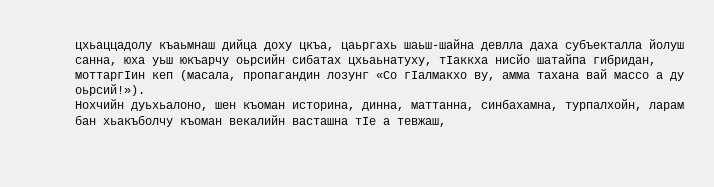цхьаццадолу къаьмнаш дийца доху цкъа, цаьргахь шаьш-шайна девлла даха субъекталла йолуш санна, юха уьш юкъарчу оьрсийн сибатах цхьаьнатуху, тIаккха нисйо шатайпа гибридан, моттаргIин кеп (масала, пропагандин лозунг «Со гIалмакхо ву, амма тахана вай массо а ду оьрсий!»).
Нохчийн дуьхьалоно, шен къоман историна, динна, маттанна, синбахамна, турпалхойн, ларам бан хьакъболчу къоман векалийн васташна тIе а тевжаш,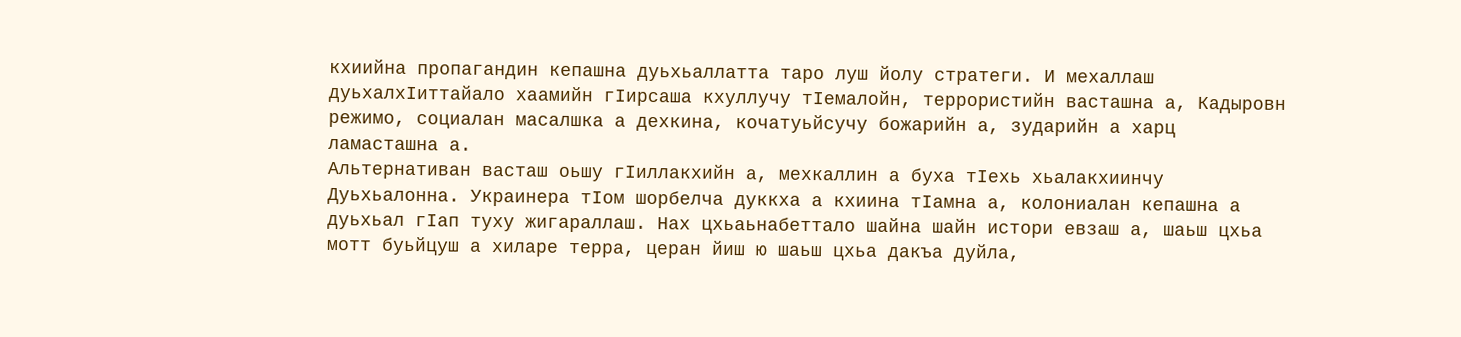кхиийна пропагандин кепашна дуьхьаллатта таро луш йолу стратеги. И мехаллаш дуьхалхIиттайало хаамийн гIирсаша кхуллучу тIемалойн, террористийн васташна а, Кадыровн режимо, социалан масалшка а дехкина, кочатуьйсучу божарийн а, зударийн а харц ламасташна а.
Альтернативан васташ оьшу гIиллакхийн а, мехкаллин а буха тIехь хьалакхиинчу Дуьхьалонна. Украинера тIом шорбелча дуккха а кхиина тIамна а, колониалан кепашна а дуьхьал гIап туху жигараллаш. Нах цхьаьнабеттало шайна шайн истори евзаш а, шаьш цхьа мотт буьйцуш а хиларе терра, церан йиш ю шаьш цхьа дакъа дуйла,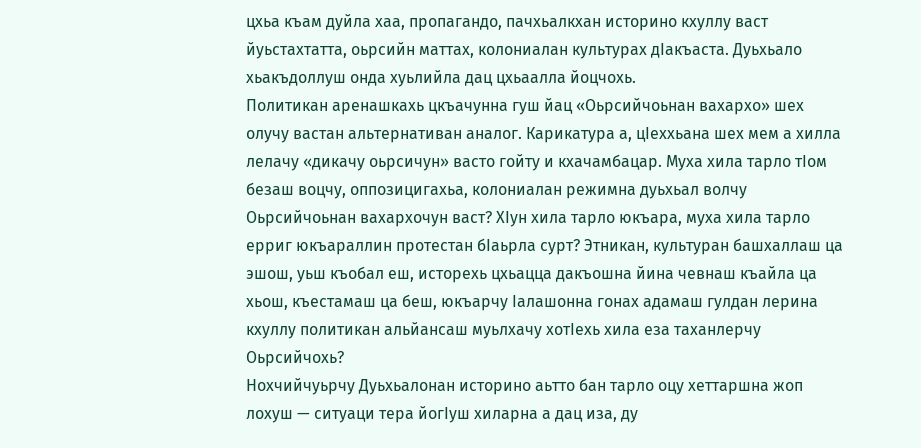цхьа къам дуйла хаа, пропагандо, пачхьалкхан историно кхуллу васт йуьстахтатта, оьрсийн маттах, колониалан культурах дIакъаста. Дуьхьало хьакъдоллуш онда хуьлийла дац цхьаалла йоцчохь.
Политикан аренашкахь цкъачунна гуш йац «Оьрсийчоьнан вахархо» шех олучу вастан альтернативан аналог. Карикатура а, цIеххьана шех мем а хилла лелачу «дикачу оьрсичун» васто гойту и кхачамбацар. Муха хила тарло тIом безаш воцчу, оппозицигахьа, колониалан режимна дуьхьал волчу Оьрсийчоьнан вахархочун васт? ХIун хила тарло юкъара, муха хила тарло ерриг юкъараллин протестан бIаьрла сурт? Этникан, культуран башхаллаш ца эшош, уьш къобал еш, исторехь цхьацца дакъошна йина чевнаш къайла ца хьош, къестамаш ца беш, юкъарчу Iалашонна гонах адамаш гулдан лерина кхуллу политикан альйансаш муьлхачу хотIехь хила еза таханлерчу Оьрсийчохь?
Нохчийчуьрчу Дуьхьалонан историно аьтто бан тарло оцу хеттаршна жоп лохуш — ситуаци тера йогIуш хиларна а дац иза, ду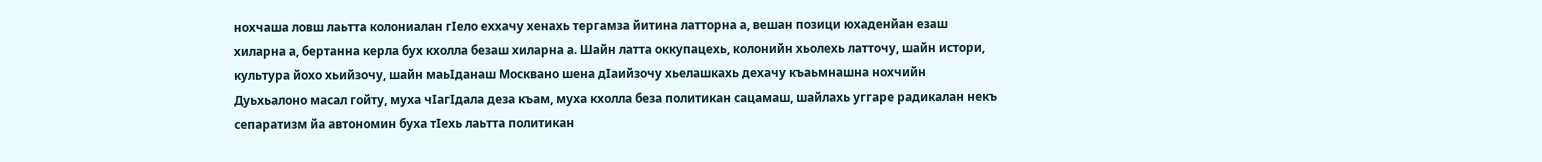нохчаша ловш лаьтта колониалан гIело еххачу хенахь тергамза йитина латторна а, вешан позици юхаденйан езаш хиларна а, бертанна керла бух кхолла безаш хиларна а. Шайн латта оккупацехь, колонийн хьолехь латточу, шайн истори, культура йохо хьийзочу, шайн маьIданаш Москвано шена дIаийзочу хьелашкахь дехачу къаьмнашна нохчийн Дуьхьалоно масал гойту, муха чIагIдала деза къам, муха кхолла беза политикан сацамаш, шайлахь уггаре радикалан некъ сепаратизм йа автономин буха тIехь лаьтта политикан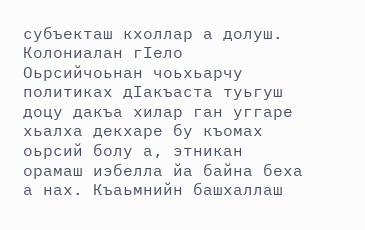субъекташ кхоллар а долуш. Колониалан гIело Оьрсийчоьнан чоьхьарчу политиках дIакъаста туьгуш доцу дакъа хилар ган уггаре хьалха декхаре бу къомах оьрсий болу а, этникан орамаш иэбелла йа байна беха а нах. Къаьмнийн башхаллаш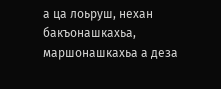а ца лоьруш, нехан бакъонашкахьа, маршонашкахьа а деза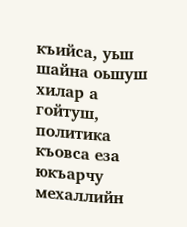къийса, уьш шайна оьшуш хилар а гойтуш, политика къовса еза юкъарчу мехаллийн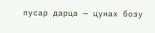пусар дарца — цунах бозу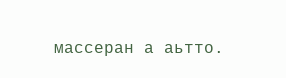массеран а аьтто.